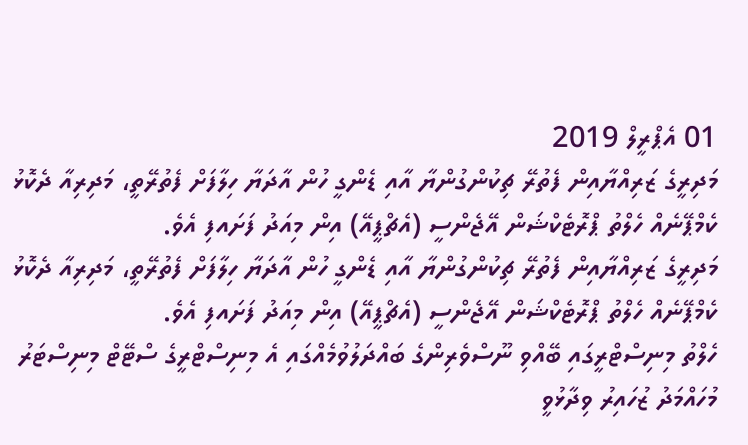01 އެޕްރީލް 2019
މަދިރީގެ ޒަރިއްޔާއިން ފެތުރޭ ޗިކުންގުންޔާ އާއި ޑެންގީ ހުން އާދަޔާ ހިލާފަށް ފެތުރޭތީ، މަދިރިއާ ދެކޮޅު ކެމްޕޭނެއް ހެލްތު ޕްރޮޓެކްޝަން އޭޖެންސީ (އެޗްޕީއޭ) އިން މިއަދު ފަށައފި އެވެ.
މަދިރީގެ ޒަރިއްޔާއިން ފެތުރޭ ޗިކުންގުންޔާ އާއި ޑެންގީ ހުން އާދަޔާ ހިލާފަށް ފެތުރޭތީ، މަދިރިއާ ދެކޮޅު ކެމްޕޭނެއް ހެލްތު ޕްރޮޓެކްޝަން އޭޖެންސީ (އެޗްޕީއޭ) އިން މިއަދު ފަށައފި އެވެ.
ހެލްތު މިނިސްޓްރީގައި ބޭއްވި ނޫސްވެރިންގެ ބައްދަލުވުމެއްގައި އެ މިނިސްޓްރީގެ ސްޓޭޓް މިނިސްޓަރު މުހައްމަދު ޒުހައިރު ވިދާޅުވީ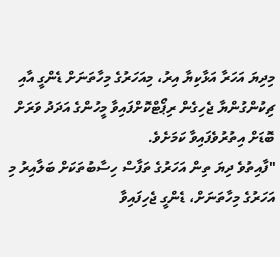މިދިޔަ އަހަރާ އަޅާކިޔާ އިރު، މިއަހަރުގެ މިހާތަނަށް ޑެންގީ އާއި ޗިކުންގުންޔާ ޖެހިގެން ރިޕޯޓްކޮށްފައިވާ މީހުންގެ އަދަދު ވަރަށް ބޮޑަށް އިތުރުވެފައިވާ ކަމަށެވެ.
"ފާއިތުވެ ދިޔަ ތިން އަހަރުގެ ތަފާސް ހިސާބުތަކަށް ބަލާއިރު މި އަހަރުގެ މިހާތަނަށް، ޑެންގީ ޖެހިފައިވާ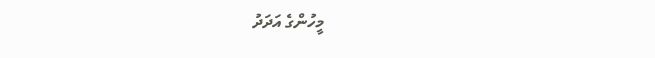މީހުންގެ އަދަދު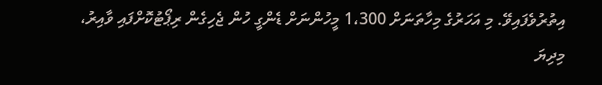އިތުރުވެފައިވޭ. މި އަހަރުގެ މިހާތަނަށް 1،300 މީހުންނަށް ޑެންގީ ހުން ޖެހިގެން ރިޕޯޓުކޮށްފައި ވާއިރު، މިދިޔަ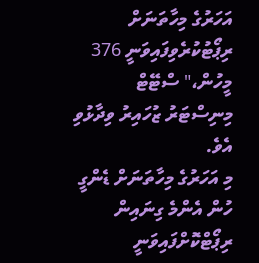އަހަރުގެ މިހާތަނަށް ރިޕޯޓުކުރެވިފައިވަނީ 376 މީހުން،" ސްޓޭޓް މިނިސްޓަރު ޒުހައިރު ވިދާޅުވި އެވެ.
މި އަހަރުގެ މިހާތަނަށް ޑެންގީ ހުން އެންމެ ގިނައިން ރިޕޯޓްކޮށްފައިވަނީ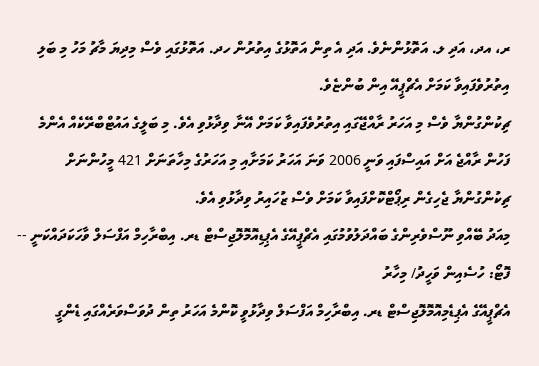ރ، އދ، އަދި ލ. އަތޮޅުންނެވެ. އަދި އެ ތިން އަތޮޅުގެ އިތުރުން ހދ. އަތޮޅުގައި ވެސް މިދިޔަ މާޗު މަހު މި ބަލި އިތުރުވެފައިވާ ކަމަށް އެޗްޕީއޭ އިން ބުންޏެވެ.
ޗިކުންގުންޔާ ވެސް މި އަހަރު ރާއްޖޭގައި އިތުރުވެފައިވާ ކަމަށް އޭނާ ވިދާޅުވި އެވެ. މި ބަލީގެ އައުޓްބްރޭކެއް އެންމެ ފަހުން ރާއްޖެ އަށް އައިސްފައި ވަނީ 2006 ވަނަ އަހަރު ކަމަށާއި މި އަހަރުގެ މިހާތަނަށް 421 މީހުންނަށް ޗިކުންގުންޔާ ޖެހިގެން ރިޕޯޓްކޮށްފައިވާ ކަމަށް ވެސް ޒުހައިރު ވިދާޅުވި އެވެ.
މިއަދު ބޭއްވި ނޫސްވެރިންގެ ބައްދަލުވުމުގައި އެޗްޕީއޭގެ އެޕިޑިއޮމޮލޮޖިސްޓް ޑރ. އިބްރާހިމް އަފްސަލް ވާހަކަދައްކަނީ -- ފޮޓޯ: ހުސެއިން ވަހީދު/ މިހާރު
އެޗްޕީއޭގެ އެޕިޑެމިއޮމޮލޮޖިސްޓް ޑރ. އިބްރާހިމް އަފްސަލް ވިދާޅުވީ ކޮންމެ އަހަރު ތިން ދުވަސްވަރެއްގައި ޑެންގީ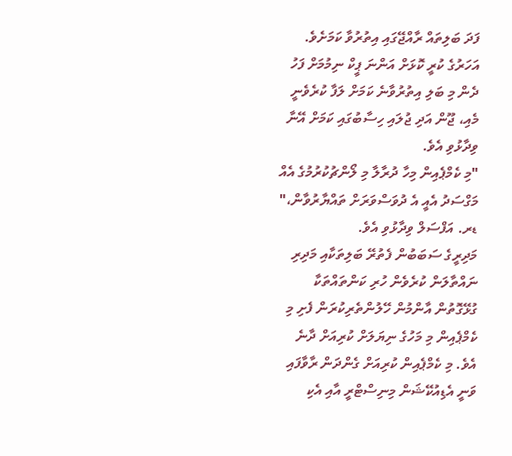ފަދަ ބަލިތައް ރާއްޖޭގައި އިތުރުވާ ކަމަށެވެ. އަހަރުގެ ކުރީ ކޮޅަށް އަންނަ ޕީކް ނިމުމަށް ފަހު ދެން މި ބަލި އިތުރުވާނެ ކަމަށް ލަފާ ކުރެވެނީ މެއި، ޖޫން އަދި ޖުލައި ހިސާބުގައި ކަމަށް އޭނާ ވިދާޅުވި އެވެ.
"މި ކެމްޕެއިން މިހާ ދުރާލާ މި ލޯންޗުކުރުމުގެ އެއް މަގްސަދު އެއީ އެ ދުވަސްވަރަށް ތައްޔާރުވާން،" ޑރ. އަފްސަލް ވިދާޅުވި އެވެ.
މަދިރީގެ ސަބަބުން ފެތުރޭ ބަލިތަކާއި މަދިރި ނައްތާލަން ކުރެވެން ހުރި ކަންތައްތަކާ ގުޅޭގޮތުން އާންމުން ހޭލުންތެރިކުރަން ފެށި މި ކެމްޕެއިން މި މަހުގެ ނިޔަލަށް ކުރިއަށް ދާނެ އެވެ. މި ކެމްޕެއިން ކުރިއަށް ގެންދަން ރާވާފައި ވަނީ އެޑިއުކޭޝަން މިނިސްޓްރީ އާއި އެކި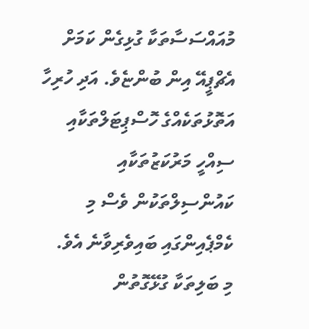މުއައްސަސާތަކާ ގުޅިގެން ކަމަށް އެޗްޕީއޭ އިން ބުންޏެވެ. އަދި ހުރިހާ އަތޮޅުތަކެއްގެ ހޮސްޕިޓަލްތަކާއި ސިއްހީ މަރުކަޒުތަކާއި ކައުންސިލްތަކުން ވެސް މި ކެމްޕެއިންގައި ބައިވެރިވާނެ އެވެ.
މި ބަލިތަކާ ގުޅޭގޮތުން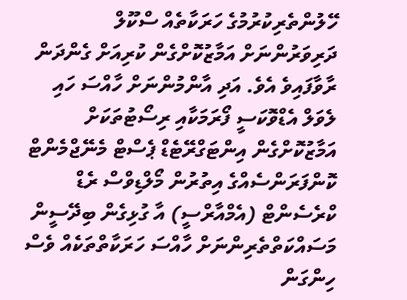ހޭލުންތެރިކުރުމުގެ ހަރަކާތެއް ސްކޫލް ދަރިވަރުންނަށް އަމާޒުކޮށްގެން ކުރިއަށް ގެންދަން ރާވާފައިވެ އެވެ. އަދި އާންމުންނަށް ހާއްސަ ހައި ލެވަލް އެޑްވޮކަސީ ފޯރަމަކާއި ރިސޯޓުތަކަށް އަމާޒުކޮށްގެން އިންޓަގްރޭޓެޑް ޕެސްޓް މެނޭޖްމެންޓް ކޮންފަރަންސެއްގެ އިތުރުން މޯލްޑިވްސް ރެޑް ކްރެސެންޓް (އެމްއާރްސީ) އާ ގުޅިގެން ބިދޭސީން މަސައްކަތްތެރިންނަށް ހާއްސަ ހަރަކާތްތަކެއް ވެސް ހިންގަން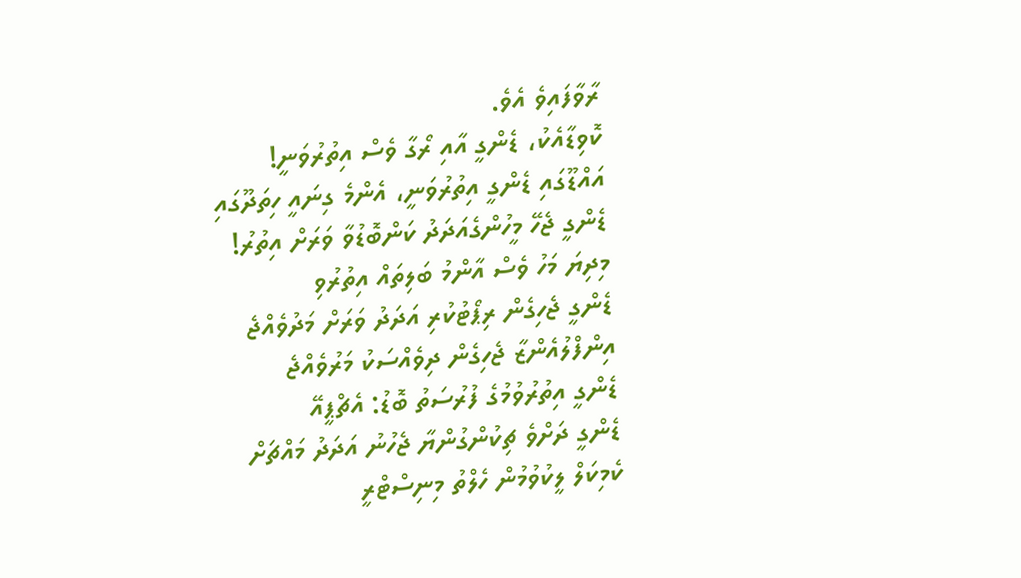ރާވާފައިވެ އެވެ.
ކޮވިޑާއެކު، ޑެންގީ އާއި ރޯގާ ވެސް އިތުރުވަނީ!
އައްޑޫގައި ޑެންގީ އިތުރުވަނީ، އެންމެ ގިނައީ ހިތަދޫގައި
ޑެންގީ ޖެހޭ މީހުންގެއަދަދު ކަންބޮޑުވާ ވަރަށް އިތުރު!
މިދިޔަ މަހު ވެސް އާންމު ބަލިތައް އިތުރުވި
ޑެންގީ ޖެހިގެން ރިޕޯޓުކުރި އަދަދު ވަރަށް މަދުވެއްޖެ
އިންފްލުއެންޒާ ޖެހިގެން ދިވެއްސަކު މަރުވެއްޖެ
ޑެންގީ އިތުރުވުމުގެ ފުރުސަތު ބޮޑު: އެޗްޕީއޭ
ޑެންގީ ދަށްވެ ޗިކުންގުންޔާ ޖެހުނު އަދަދު މައްޗަށް
ކެމިކަލް ލީކުވުމުން ހެލްތު މިނިސްޓްރީ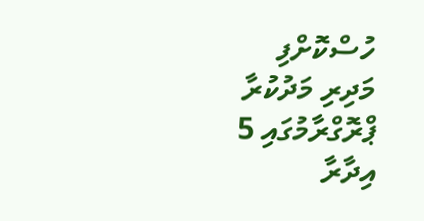ހުސްކޮށްފި
މަދިރި މަދުކުރާ ޕްރޮގްރާމުގައި 5 އިދާރާ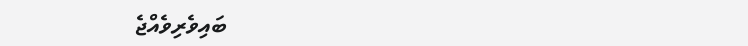ބައިވެރިވެއްޖެ